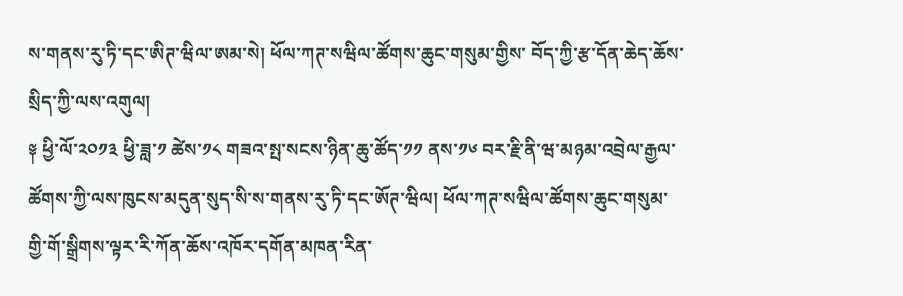ས་གནས་རུ་ཏི་དང་ཨིཊ་ཝིལ་ཨམ་སེ། ཕོལ་ཀཊ་སཝིལ་ཚོགས་ཆུང་གསུམ་གྱིས་ བོད་ཀྱི་རྩ་དོན་ཆེད་ཆོས་སྲིད་ཀྱི་ལས་འགུལ།
༈ ཕྱི་ལོ་༢༠༡༣ ཕྱི་ཟླ་༡ ཚེས་༡༨ གཟའ་སྤ་སངས་ཉིན་ཆུ་ཚོད་༡༡ ནས་༡༦ བར་རྗི་ནི་ཝ་མཉམ་འབྲེལ་རྒྱལ་ཚོགས་ཀྱི་ལས་ཁུངས་མདུན་སུད་སི་ས་གནས་རུ་ཏི་དང་ཨོཊ་ཝིལ། ཕོལ་ཀཊ་སཝིལ་ཚོགས་ཆུང་གསུམ་གྱི་གོ་སྒྲིགས་ལྟར་རི་ཀོན་ཆོས་འཁོར་དགོན་མཁན་རིན་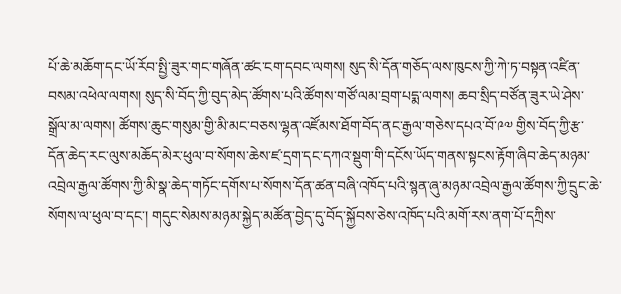པོ་ཆེ་མཆོག་དང་ཡོ་རོབ་སྤྱི་ཟུར་གང་གཞོན་ཚང་ངག་དབང་ལགས། སུད་སི་དོན་གཅོད་ལས་ཁུངས་ཀྱི་ཀེ་ཏ་བསྟན་འཛིན་བསམ་འཕེལ་ལགས། སུད་སི་བོད་ཀྱི་བུད་མེད་ཚོགས་པའི་ཚོགས་གཙོ་ལམ་བྲག་པདྨ་ལགས། ཆབ་སྲིད་བཙོན་ཟུར་ཡེ་ཤེས་སྒྲོལ་མ་ལགས། ཚོགས་ཆུང་གསུམ་གྱི་མི་མང་བཅས་ལྷན་འཛོམས་ཐོག་བོད་ནང་རྒྱལ་གཅེས་དཔའ་བོ་༩༧ གྱིས་བོད་ཀྱི་རྩ་དོན་ཆེད་རང་ལུས་མཆོད་མེར་ཕུལ་བ་སོགས་ཆེས་ཛ་དྲག་དང་དཀའ་སྡུག་གི་དངོས་ཡོད་གནས་སྟངས་རྟོག་ཞིབ་ཆེད་མཉམ་འབྲེལ་རྒྱལ་ཚོགས་ཀྱི་མི་སྣ་ཆེད་གཏོང་དགོས་པ་སོགས་དོན་ཚན་བཞི་འཁོད་པའི་སྙན་ཞུ་མཉམ་འབྲེལ་རྒྱལ་ཚོགས་ཀྱི་དྲུང་ཆེ་སོགས་ལ་ཕུལ་བ་དང་། གདུང་སེམས་མཉམ་སྐྱེད་མཚོན་བྱེད་དུ་བོད་སྐྱོབས་ཅེས་འཁོད་པའི་མགོ་རས་ནག་པོ་དཀྲིས་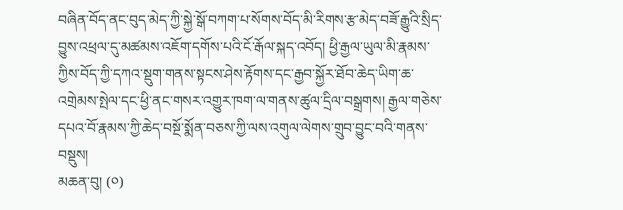བཞིན་བོད་ནང་བུད་མེད་ཀྱི་སྐྱེ་སྒོ་བཀག་པ་སོགས་བོད་མི་རིགས་རྩ་མེད་བཟོ་རྒྱུའི་སྲིད་བྱུས་འཕྲལ་དུ་མཚམས་འཇོག་དགོས་པའི་ངོ་རྒོལ་སྐད་འབོད། ཕྱི་རྒྱལ་ཡུལ་མི་རྣམས་ཀྱིས་བོད་ཀྱི་དཀའ་སྡུག་གནས་སྟངས་ཤེས་རྟོགས་དང་རྒྱབ་སྐྱོར་ཐོབ་ཆེད་ཡིག་ཆ་འགྲེམས་སྤེལ་དང་ཕྱི་ནང་གསར་འགྱུར་ཁག་ལ་གནས་ཚུལ་དྲིལ་བསྒྲགས། རྒྱལ་གཅེས་དཔའ་བོ་རྣམས་ཀྱི་ཆེད་བསྔོ་སྨོན་བཅས་ཀྱི་ལས་འགུལ་ལེགས་གྲུབ་བྱུང་བའི་གནས་བསྡུས།
མཆན་བུ། (༠)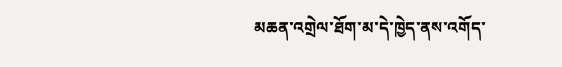མཆན་འགྲེལ་ཐོག་མ་དེ་ཁྱེད་ནས་འགོད་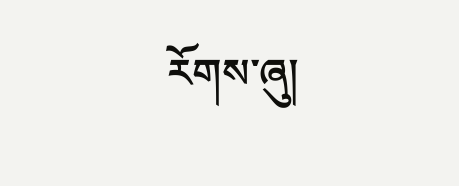རོགས་ཞུ།